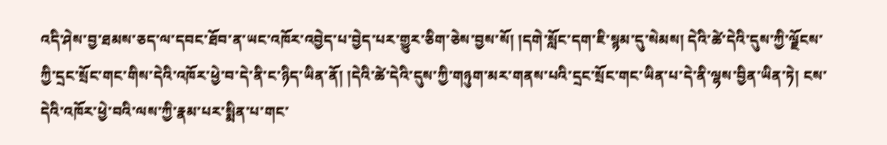འདི་ཤེས་བྱ་ཐམས་ཅད་ལ་དབང་ཐོབ་ན་ཡང་འཁོར་འབྱེད་པ་བྱེད་པར་གྱུར་ཅིག་ཅེས་བྱས་སོ། །དགེ་སློང་དག་ཇི་སྙམ་དུ་སེམས། དེའི་ཚེ་དེའི་དུས་ཀྱི་ལྗོངས་ཀྱི་དྲང་སྲོང་གང་གིས་དེའི་འཁོར་ཕྱེ་བ་དེ་ནི་ང་ཉིད་ཡིན་ནོ། །དེའི་ཚེ་དེའི་དུས་ཀྱི་གཉུག་མར་གནས་པའི་དྲང་སྲོང་གང་ཡིན་པ་དེ་ནི་ལྷས་བྱིན་ཡིན་ཏེ། ངས་དེའི་འཁོར་ཕྱེ་བའི་ལས་ཀྱི་རྣམ་པར་སྨིན་པ་གང་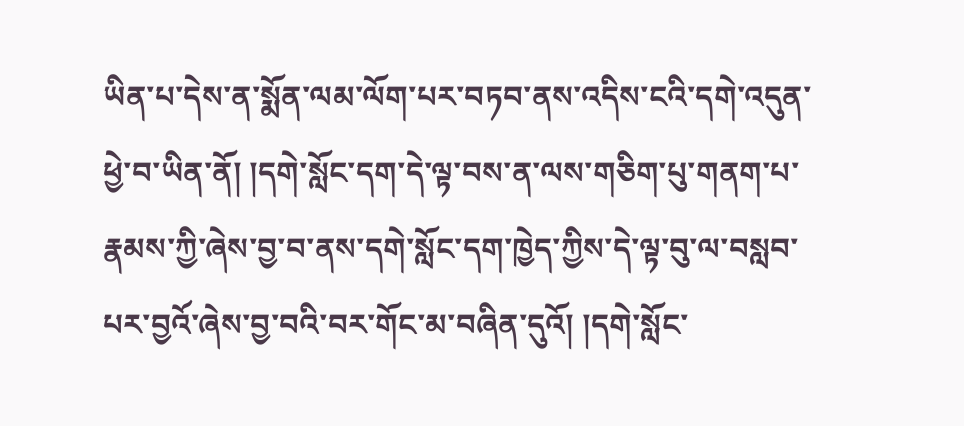ཡིན་པ་དེས་ན་སྨོན་ལམ་ལོག་པར་བཏབ་ནས་འདིས་ངའི་དགེ་འདུན་ཕྱེ་བ་ཡིན་ནོ། །དགེ་སློང་དག་དེ་ལྟ་བས་ན་ལས་གཅིག་པུ་གནག་པ་རྣམས་ཀྱི་ཞེས་བྱ་བ་ནས་དགེ་སློང་དག་ཁྱེད་ཀྱིས་དེ་ལྟ་བུ་ལ་བསླབ་པར་བྱའོ་ཞེས་བྱ་བའི་བར་གོང་མ་བཞིན་དུའོ། །དགེ་སློང་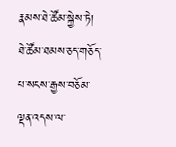རྣམས་ཐེ་ཚོམ་སྐྱེས་ཏེ། ཐེ་ཚོམ་ཐམས་ཅད་གཅོད་པ་སངས་རྒྱས་བཅོམ་ལྡན་འདས་ལ་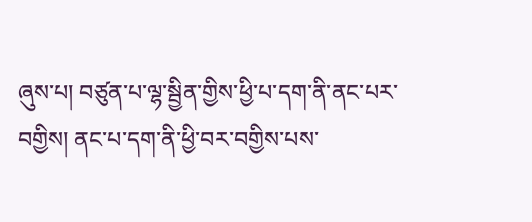ཞུས་པ། བཙུན་པ་ལྷ་སྦྱིན་གྱིས་ཕྱི་པ་དག་ནི་ནང་པར་བགྱིས། ནང་པ་དག་ནི་ཕྱི་བར་བགྱིས་པས་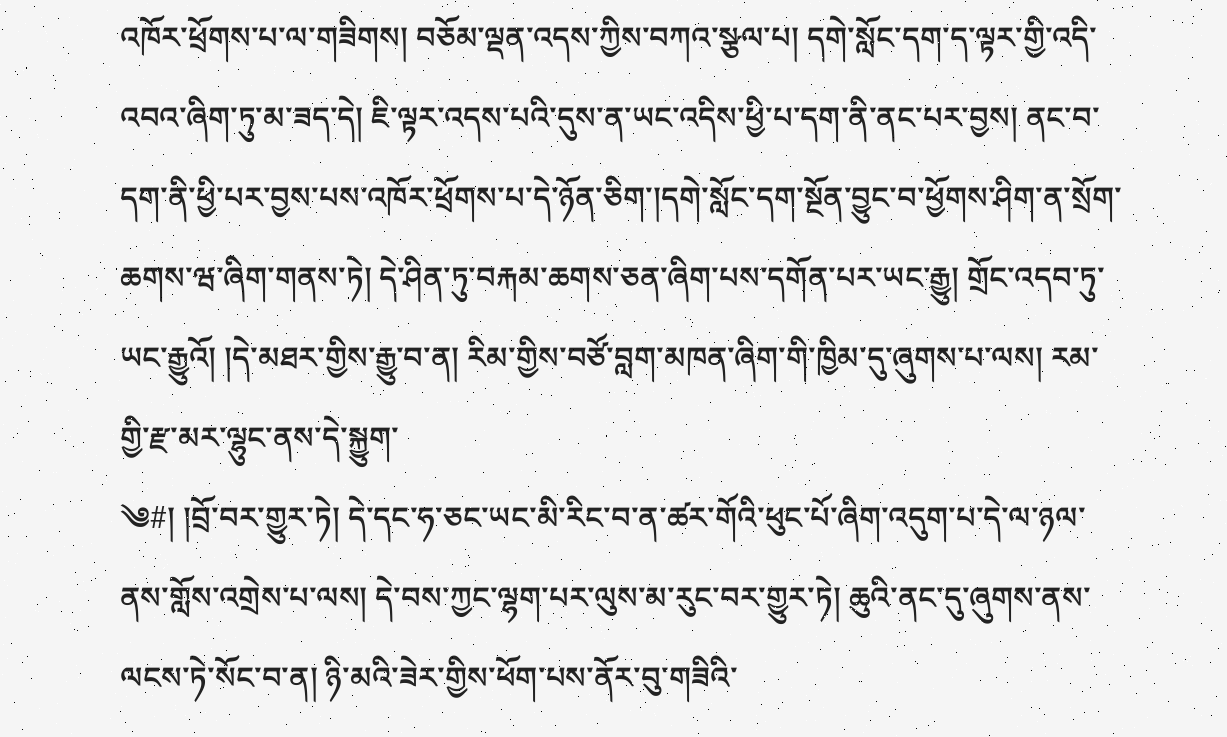འཁོར་ཕྲོགས་པ་ལ་གཟིགས། བཅོམ་ལྡན་འདས་ཀྱིས་བཀའ་སྩལ་པ། དགེ་སློང་དག་ད་ལྟར་གྱི་འདི་འབའ་ཞིག་ཏུ་མ་ཟད་དེ། ཇི་ལྟར་འདས་པའི་དུས་ན་ཡང་འདིས་ཕྱི་པ་དག་ནི་ནང་པར་བྱས། ནང་བ་དག་ནི་ཕྱི་པར་བྱས་པས་འཁོར་ཕྲོགས་པ་དེ་ཉོན་ཅིག་།དགེ་སློང་དག་སྔོན་བྱུང་བ་ཕྱོགས་ཤིག་ན་སྲོག་ཆགས་ཝ་ཞིག་གནས་ཏེ། དེ་ཤིན་ཏུ་བརྐམ་ཆགས་ཅན་ཞིག་པས་དགོན་པར་ཡང་རྒྱུ། གྲོང་འདབ་ཏུ་ཡང་རྒྱུའོ། །དེ་མཐར་གྱིས་རྒྱུ་བ་ན། རིམ་གྱིས་བཙོ་བླག་མཁན་ཞིག་གི་ཁྱིམ་དུ་ཞུགས་པ་ལས། རམ་གྱི་རྫ་མར་ལྷུང་ནས་དེ་སྐྱུག་
༄#། །བྲོ་བར་གྱུར་ཏེ། དེ་དང་ཧ་ཅང་ཡང་མི་རིང་བ་ན་ཚར་གོའི་ཕུང་པོ་ཞིག་འདུག་པ་དེ་ལ་ཉལ་ནས་གློས་འགྲེས་པ་ལས། དེ་བས་ཀྱང་ལྷག་པར་ལུས་མ་རུང་བར་གྱུར་ཏེ། ཆུའི་ནང་དུ་ཞུགས་ནས་ལངས་ཏེ་སོང་བ་ན། ཉི་མའི་ཟེར་གྱིས་ཕོག་པས་ནོར་བུ་གཟིའི་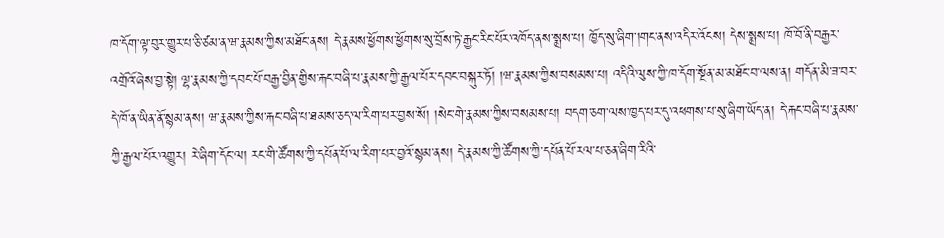ཁ་དོག་ལྟ་བུར་གྱུར་པ་ཅི་ཙམ་ན་ཝ་རྣམས་ཀྱིས་མཐོང་ནས། དེ་རྣམས་ཕྱོགས་ཕྱོགས་སུ་བྲོས་ཏེ་རྒྱང་རིང་པོར་འཁོད་ནས་སྨྲས་པ། ཁྱོད་སུ་ཞིག་།གང་ནས་འདིར་འོངས། དེས་སྨྲས་པ། ཁོ་བོ་ནི་བརྒྱར་འགྲོའོ་ཞེས་བྱ་སྟེ། ལྷ་རྣམས་ཀྱི་དབང་པོ་བརྒྱ་བྱིན་གྱིས་རྐང་བཞི་པ་རྣམས་ཀྱི་རྒྱལ་པོར་དབང་བསྐུར་ཏོ། །ཝ་རྣམས་ཀྱིས་བསམས་པ། འདིའི་ལུས་ཀྱི་ཁ་དོག་སྔོན་མ་མཐོང་བ་ལས་ན། གདོན་མི་ཟ་བར་དེ་ཁོ་ན་ཡིན་ནོ་སྙམ་ནས། ཝ་རྣམས་ཀྱིས་རྐང་བཞི་པ་ཐམས་ཅད་ལ་རིག་པར་བྱས་སོ། །སེང་གེ་རྣམས་ཀྱིས་བསམས་པ། བདག་ཅག་ལས་ཁྱད་པར་དུ་འཕགས་པ་སུ་ཞིག་ཡོད་ན། དེ་རྐང་བཞི་པ་རྣམས་ཀྱི་རྒྱལ་པོར་འགྱུར། རེ་ཞིག་དོང་ལ། རང་གི་ཚོགས་ཀྱི་དཔོན་པོ་ལ་རིག་པར་བྱའོ་སྙམ་ནས། དེ་རྣམས་ཀྱི་ཚོགས་ཀྱི་དཔོན་པོ་རལ་པ་ཅན་ཞིག་རིའི་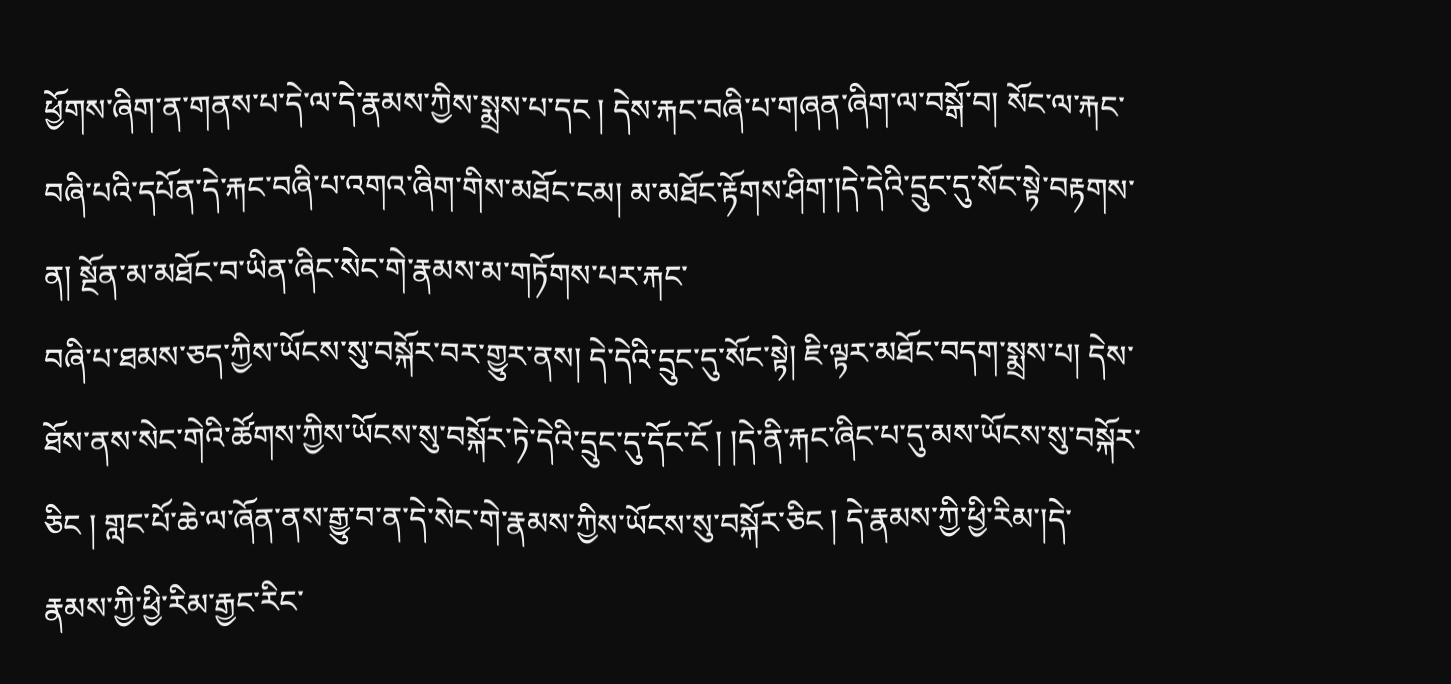ཕྱོགས་ཞིག་ན་གནས་པ་དེ་ལ་དེ་རྣམས་ཀྱིས་སྨྲས་པ་དང ། དེས་རྐང་བཞི་པ་གཞན་ཞིག་ལ་བསྒོ་བ། སོང་ལ་རྐང་བཞི་པའི་དཔོན་དེ་རྐང་བཞི་པ་འགའ་ཞིག་གིས་མཐོང་ངམ། མ་མཐོང་རྟོགས་ཤིག་།དེ་དེའི་དྲུང་དུ་སོང་སྟེ་བརྟགས་ན། སྔོན་མ་མཐོང་བ་ཡིན་ཞིང་སེང་གེ་རྣམས་མ་གཏོགས་པར་རྐང་
བཞི་པ་ཐམས་ཅད་ཀྱིས་ཡོངས་སུ་བསྐོར་བར་གྱུར་ནས། དེ་དེའི་དྲུང་དུ་སོང་སྟེ། ཇི་ལྟར་མཐོང་བདག་སྨྲས་པ། དེས་ཐོས་ནས་སེང་གེའི་ཚོགས་ཀྱིས་ཡོངས་སུ་བསྐོར་ཏེ་དེའི་དྲུང་དུ་དོང་ངོ ། །དེ་ནི་རྐང་ཞིང་པ་དུ་མས་ཡོངས་སུ་བསྐོར་ཅིང ། གླང་པོ་ཆེ་ལ་ཞོན་ནས་རྒྱུ་བ་ན་དེ་སེང་གེ་རྣམས་ཀྱིས་ཡོངས་སུ་བསྐོར་ཅིང ། དེ་རྣམས་ཀྱི་ཕྱི་རིམ་།དེ་རྣམས་ཀྱི་ཕྱི་རིམ་རྒྱང་རིང་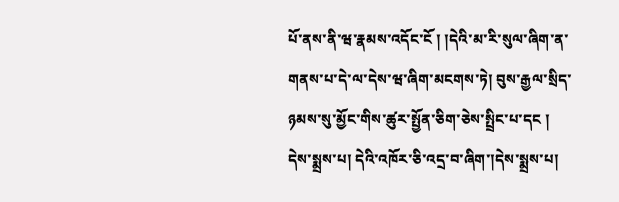པོ་ནས་ནི་ཝ་རྣམས་འདོང་ངོ ། །དེའི་མ་རི་སུལ་ཞིག་ན་གནས་པ་དེ་ལ་དེས་ཝ་ཞིག་མངགས་ཏེ། བུས་རྒྱལ་སྲིད་ཉམས་སུ་མྱོང་གིས་ཚུར་སྤྱོན་ཅིག་ཅེས་སྤྲིང་པ་དང ། དེས་སྨྲས་པ། དེའི་འཁོར་ཅི་འདྲ་བ་ཞིག་།དེས་སྨྲས་པ།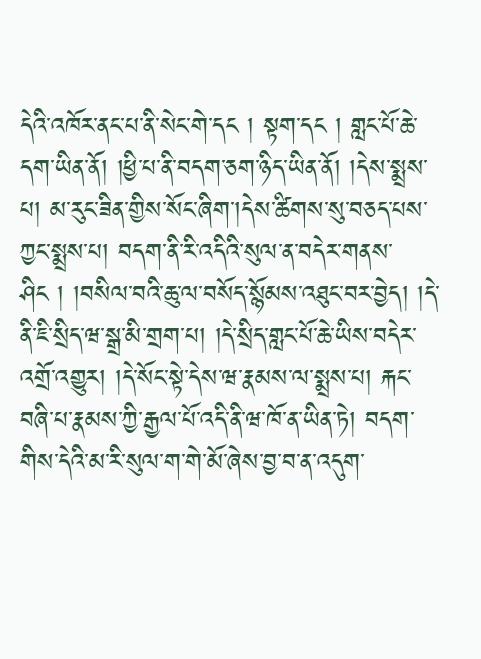དེའི་འཁོར་ནང་པ་ནི་སེང་གེ་དང ། སྟག་དང ། གླང་པོ་ཆེ་དག་ཡིན་ནོ། །ཕྱི་པ་ནི་བདག་ཅག་ཉིད་ཡིན་ནོ། །དེས་སྨྲས་པ། མ་རུང་ཟིན་གྱིས་སོང་ཞིག་།དེས་ཚིགས་སུ་བཅད་པས་ཀྱང་སྨྲས་པ། བདག་ནི་རི་འདིའི་སུལ་ན་བདེར་གནས་ཤིང ། །བསིལ་བའི་ཆུ་ལ་བསོད་སྙོམས་འཐུང་བར་བྱེད། །དེ་ནི་ཇི་སྲིད་ཝ་སྒྲ་མི་གྲག་པ། །དེ་སྲིད་གླང་པོ་ཆེ་ཡིས་བདེར་འགྲོ་འགྱུར། །དེ་སོང་སྟེ་དེས་ཝ་རྣམས་ལ་སྨྲས་པ། རྐང་བཞི་པ་རྣམས་ཀྱི་རྒྱལ་པོ་འདི་ནི་ཝ་ཁོ་ན་ཡིན་ཏེ། བདག་གིས་དེའི་མ་རི་སུལ་ག་གེ་མོ་ཞེས་བྱ་བ་ན་འདུག་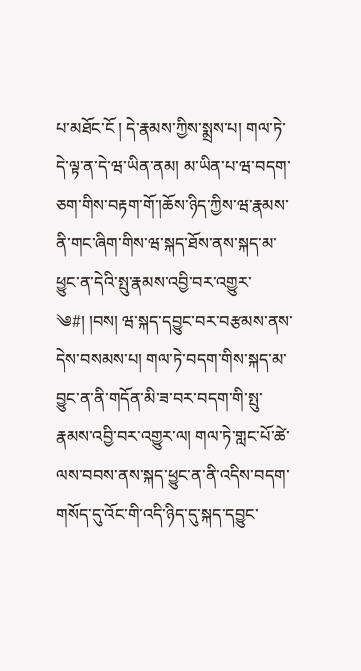པ་མཐོང་ངོ ། དེ་རྣམས་ཀྱིས་སྨྲས་པ། གལ་ཏེ་དེ་ལྟ་ན་དེ་ཝ་ཡིན་ནམ། མ་ཡིན་པ་ཝ་བདག་ཅག་གིས་བརྟག་གོ་།ཆོས་ཉིད་ཀྱིས་ཝ་རྣམས་ནི་གང་ཞིག་གིས་ཝ་སྐད་ཐོས་ནས་སྐད་མ་ཕྱུང་ན་དེའི་སྤུ་རྣམས་འབྱི་བར་འགྱུར་
༄#། །བས། ཝ་སྐད་དབྱུང་བར་བརྩམས་ནས་དེས་བསམས་པ། གལ་ཏེ་བདག་གིས་སྐད་མ་བྱུང་ན་ནི་གདོན་མི་ཟ་བར་བདག་གི་སྤུ་རྣམས་འབྱི་བར་འགྱུར་ལ། གལ་ཏེ་གླང་པོ་ཚེ་ལས་བབས་ནས་སྐད་ཕྱུང་ན་ནི་འདིས་བདག་གསོད་དུ་འོང་གི་འདི་ཉིད་དུ་སྐད་དབྱུང་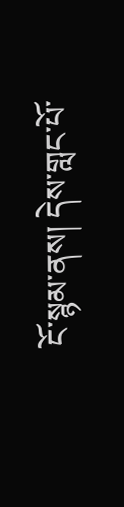ངོ་སྙམ་ནས། དེས་གླང་པོ་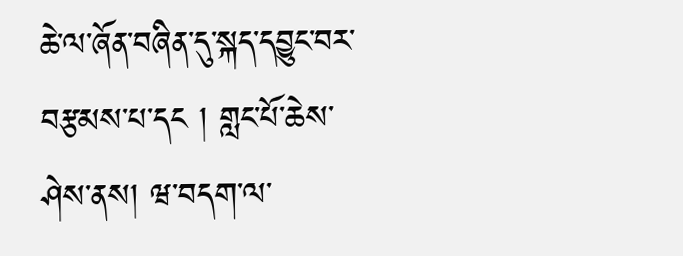ཆེ་ལ་ཞོན་བཞིན་དུ་སྐད་དབྱུང་བར་བརྩམས་པ་དང ། གླང་པོ་ཆེས་ཤེས་ནས། ཝ་བདག་ལ་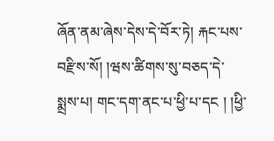ཞོན་ནམ་ཞེས་དེས་དེ་བོར་ཏེ། རྐང་པས་བརྫིས་སོ། །ཝས་ཚིགས་སུ་བཅད་དེ་སྨྲས་པ། གང་དག་ནང་པ་ཕྱི་པ་དང ། །ཕྱི་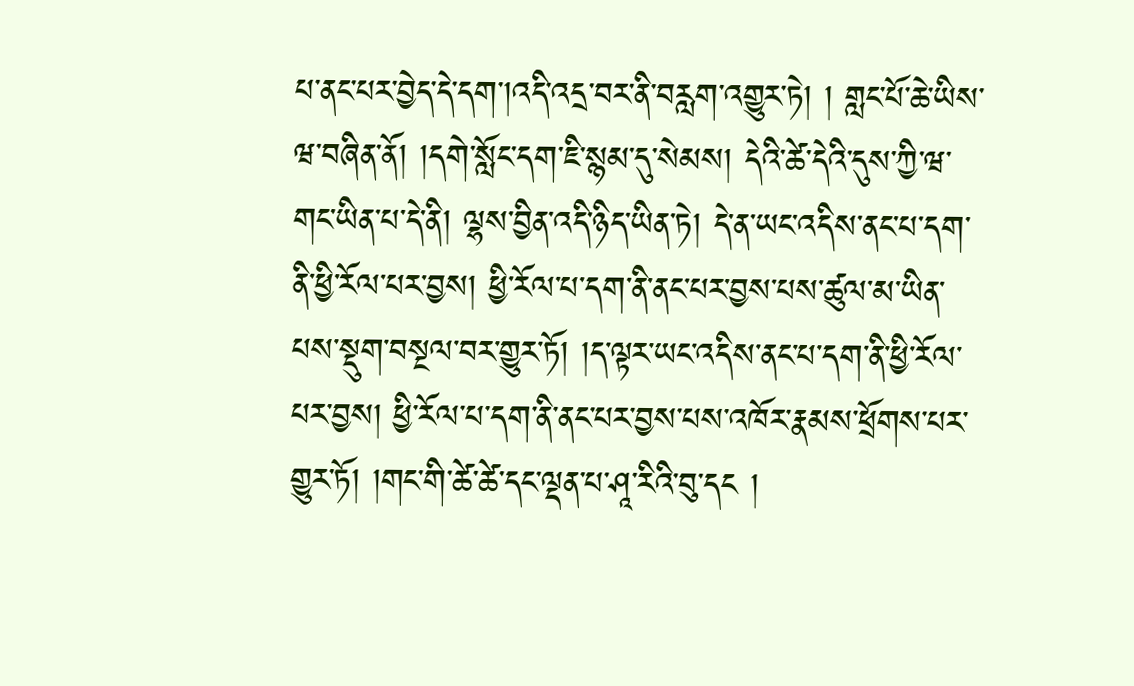པ་ནང་པར་བྱེད་དེ་དག་།འདི་འདྲ་བར་ནི་བརླག་འགྱུར་ཏེ། ། གླང་པོ་ཆེ་ཡིས་ཝ་བཞིན་ནོ། །དགེ་སློང་དག་ཇི་སྙམ་དུ་སེམས། དེའི་ཚེ་དེའི་དུས་ཀྱི་ཝ་གང་ཡིན་པ་དེ་ནི། ལྷས་བྱིན་འདི་ཉིད་ཡིན་ཏེ། དེ་ན་ཡང་འདིས་ནང་པ་དག་ནི་ཕྱི་རོལ་པར་བྱས། ཕྱི་རོལ་པ་དག་ནི་ནང་པར་བྱས་པས་ཚུལ་མ་ཡིན་པས་སྡུག་བསྔལ་བར་གྱུར་ཏོ། །ད་ལྟར་ཡང་འདིས་ནང་པ་དག་ནི་ཕྱི་རོལ་པར་བྱས། ཕྱི་རོལ་པ་དག་ནི་ནང་པར་བྱས་པས་འཁོར་རྣམས་ཕྲོགས་པར་གྱུར་ཏོ། །གང་གི་ཚེ་ཚེ་དང་ལྡན་པ་ཤཱ་རིའི་བུ་དང །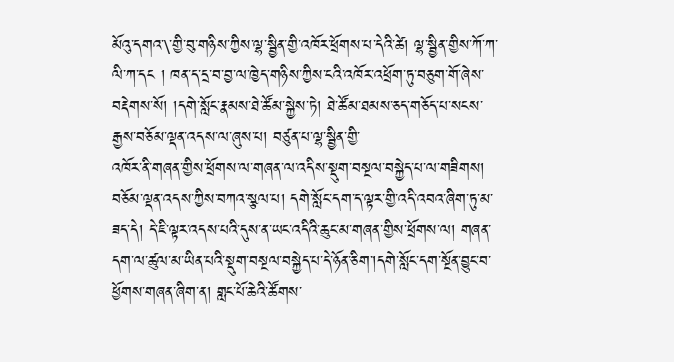མོའུ་དགའ་\་གྱི་བུ་གཉིས་ཀྱིས་ལྷ་སྦྱིན་གྱི་འཁོར་ཕྲོགས་པ་དེའི་ཚེ། ལྷ་སྦྱིན་གྱིས་ཀོ་ཀ་ལི་ཀ་དང ། ཁན་ད་དྲ་བ་བྱ་ལ་ཁྱེད་གཉིས་ཀྱིས་ངའི་འཁོར་འཕྲོག་ཏུ་བཅུག་གོ་ཞེས་བརྡེགས་སོ། །དགེ་སློང་རྣམས་ཐེ་ཚོམ་སྐྱེས་ཏེ། ཐེ་ཚོམ་ཐམས་ཅད་གཅོད་པ་སངས་རྒྱས་བཅོམ་ལྡན་འདས་ལ་ཞུས་པ། བཙུན་པ་ལྷ་སྦྱིན་གྱི་
འཁོར་ནི་གཞན་གྱིས་ཕྲོགས་ལ་གཞན་ལ་འདིས་སྡུག་བསྔལ་བསྐྱེད་པ་ལ་གཟིགས། བཅོམ་ལྡན་འདས་ཀྱིས་བཀའ་སྩལ་པ། དགེ་སློང་དག་ད་ལྟར་གྱི་འདི་འབའ་ཞིག་ཏུ་མ་ཟད་དེ། དེ་ཇི་ལྟར་འདས་པའི་དུས་ན་ཡང་འདིའི་ཆུང་མ་གཞན་གྱིས་ཕྲོགས་ལ། གཞན་དག་ལ་ཚུལ་མ་ཡིན་པའི་སྡུག་བསྔལ་བསྐྱེད་པ་དེ་ཉོན་ཅིག་།དགེ་སློང་དག་སྔོན་བྱུང་བ་ཕྱོགས་གཞན་ཞིག་ན། གླང་པོ་ཆེའི་ཚོགས་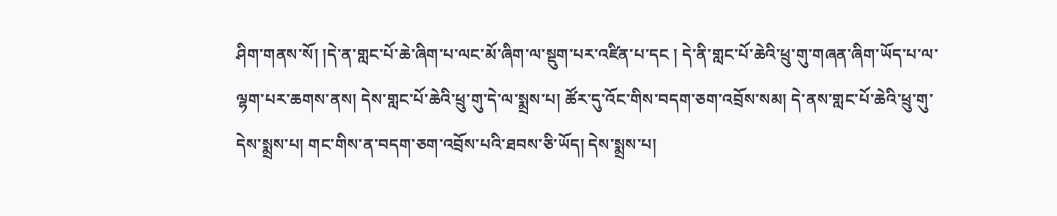ཤིག་གནས་སོ། །དེ་ན་གླང་པོ་ཆེ་ཞིག་པ་ལང་མོ་ཞིག་ལ་སྡུག་པར་འཛིན་པ་དང ། དེ་ནི་གླང་པོ་ཆེའི་ཕྲུ་གུ་གཞན་ཞིག་ཡོད་པ་ལ་ལྷག་པར་ཆགས་ནས། དེས་གླང་པོ་ཆེའི་ཕྲུ་གུ་དེ་ལ་སྨྲས་པ། ཚོར་དུ་འོང་གིས་བདག་ཅག་འབྲོས་སམ། དེ་ནས་གླང་པོ་ཆེའི་ཕྲུ་གུ་དེས་སྨྲས་པ། གང་གིས་ན་བདག་ཅག་འབྲོས་པའི་ཐབས་ཅི་ཡོད། དེས་སྨྲས་པ།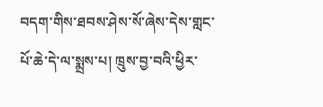བདག་གིས་ཐབས་ཤེས་སོ་ཞེས་དེས་གླང་པོ་ཆེ་དེ་ལ་སྨྲས་པ། ཁྲུས་བྱ་བའི་ཕྱིར་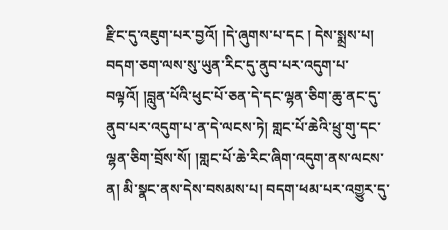རྫིང་དུ་འཇུག་པར་བྱའོ། །དེ་ཞུགས་པ་དང ། དེས་སྨྲས་པ། བདག་ཅག་ལས་སུ་ཡུན་རིང་དུ་ནུབ་པར་འདུག་པ་བལྟའོ། །བླུན་པོའི་ཕུང་པོ་ཅན་དེ་དང་ལྷན་ཅིག་ཆུ་ནང་དུ་ནུབ་པར་འདུག་པ་ན་དེ་ལངས་ཏེ། གླང་པོ་ཆེའི་ཕྲུ་གུ་དང་ལྷན་ཅིག་བྲོས་སོ། །གླང་པོ་ཆེ་རིང་ཞིག་འདུག་ནས་ལངས་ན། མི་སྣང་ནས་དེས་བསམས་པ། བདག་ཕམ་པར་འགྱུར་དུ་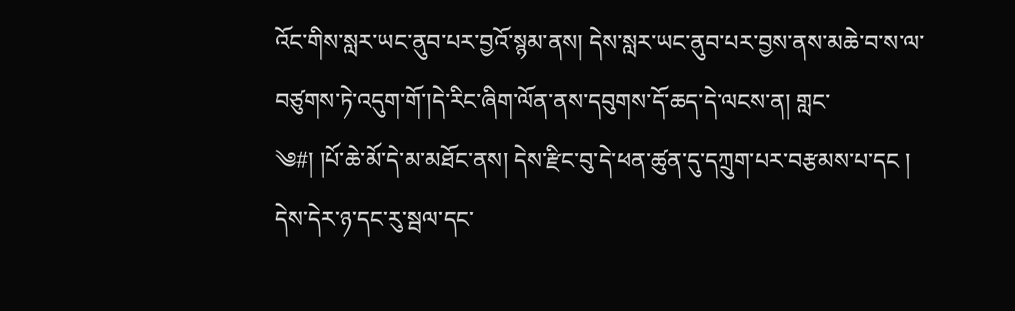འོང་གིས་སླར་ཡང་ནུབ་པར་བྱའོ་སྙམ་ནས། དེས་སླར་ཡང་ནུབ་པར་བྱས་ནས་མཆེ་བ་ས་ལ་བཙུགས་ཏེ་འདུག་གོ་།དེ་རིང་ཞིག་ལོན་ནས་དབུགས་དོ་ཆད་དེ་ལངས་ན། གླང་
༄#། །པོ་ཆེ་མོ་དེ་མ་མཐོང་ནས། དེས་རྫིང་བུ་དེ་ཕན་ཚུན་དུ་དཀྲུག་པར་བརྩམས་པ་དང ། དེས་དེར་ཉ་དང་རུ་སྦལ་དང་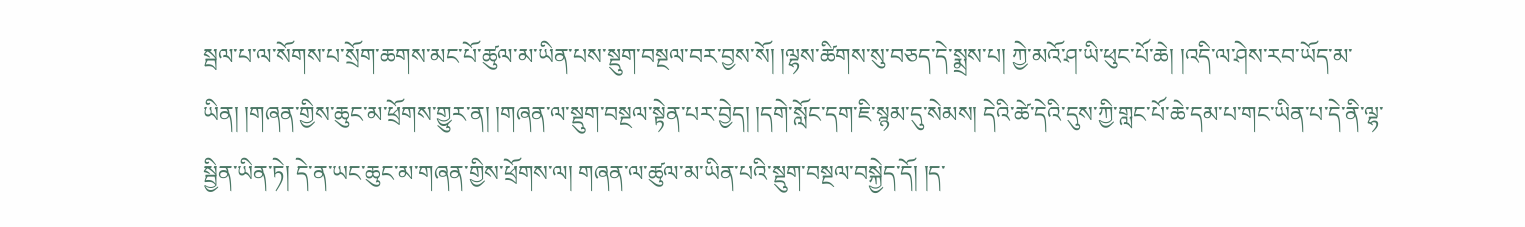སྦལ་པ་ལ་སོགས་པ་སྲོག་ཆགས་མང་པོ་ཚུལ་མ་ཡིན་པས་སྡུག་བསྔལ་བར་བྱས་སོ། །ལྷས་ཚིགས་སུ་བཅད་དེ་སྨྲས་པ། ཀྱེ་མའོ་ཤ་ཡི་ཕུང་པོ་ཆེ། །འདི་ལ་ཤེས་རབ་ཡོད་མ་ཡིན། །གཞན་གྱིས་ཆུང་མ་ཕྲོགས་གྱུར་ན། །གཞན་ལ་སྡུག་བསྔལ་སྟེན་པར་བྱེད། །དགེ་སློང་དག་ཇི་སྙམ་དུ་སེམས། དེའི་ཚེ་དེའི་དུས་ཀྱི་གླང་པོ་ཆེ་དམ་པ་གང་ཡིན་པ་དེ་ནི་ལྷ་སྦྱིན་ཡིན་ཏེ། དེ་ན་ཡང་ཆུང་མ་གཞན་གྱིས་ཕྲོགས་ལ། གཞན་ལ་ཚུལ་མ་ཡིན་པའི་སྡུག་བསྔལ་བསྐྱེད་དོ། །ད་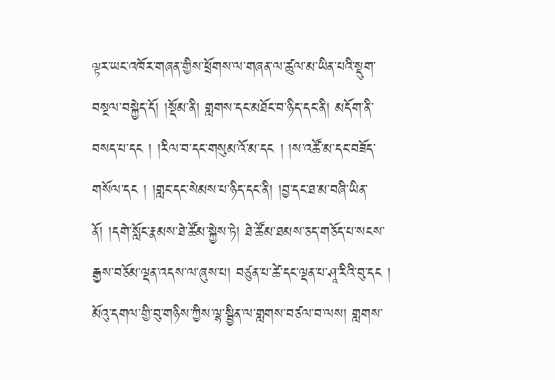ལྟར་ཡང་འཁོར་གཞན་གྱིས་ཕྲོགས་ལ་གཞན་ལ་ཚུལ་མ་ཡིན་པའི་སྡུག་བསྔལ་བསྐྱེད་དོ། །སྡོམ་ནི། གླགས་དང་མཐོང་བ་ཉིད་དང་ནི། མདོག་ནི་བསད་པ་དང ། །རིལ་བ་དང་གསུམ་འོ་མ་དང ། །ས་འཚོ་མ་དང་བཟོད་གསོལ་དང ། །གླང་དང་སེམས་པ་ཉིད་དང་ནི། །བྱ་དང་ཐ་མ་བཞི་ཡིན་ནོ། །དགེ་སློང་རྣམས་ཐེ་ཚོམ་སྐྱེས་ཏེ། ཐེ་ཚོམ་ཐམས་ཅད་གཅོད་པ་སངས་རྒྱས་བཅོམ་ལྡན་འདས་ལ་ཞུས་པ། བཙུན་པ་ཚེ་དང་ལྡན་པ་ཤཱ་རིའི་བུ་དང ། མོའུ་དགལ་གྱི་བུ་གཉིས་ཀྱིས་ལྷ་སྦྱིན་ལ་གླགས་བཙལ་བ་ལས། གླགས་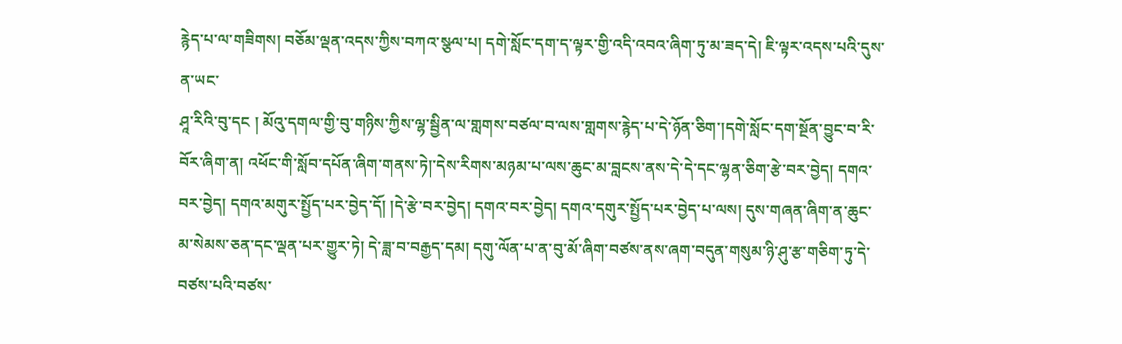རྙེད་པ་ལ་གཟིགས། བཅོམ་ལྡན་འདས་ཀྱིས་བཀའ་སྩལ་པ། དགེ་སློང་དག་ད་ལྟར་གྱི་འདི་འབའ་ཞིག་ཏུ་མ་ཟད་དེ། ཇི་ལྟར་འདས་པའི་དུས་ན་ཡང་
ཤཱ་རིའི་བུ་དང ། མོའུ་དགལ་གྱི་བུ་གཉིས་ཀྱིས་ལྷ་སྦྱིན་ལ་གླགས་བཙལ་བ་ལས་གླགས་རྙེད་པ་དེ་ཉོན་ཅིག་།དགེ་སློང་དག་སྔོན་བྱུང་བ་རི་བོར་ཞིག་ན། འཕོང་གི་སློབ་དཔོན་ཞིག་གནས་ཏེ།་དེས་རིགས་མཉམ་པ་ལས་ཆུང་མ་བླངས་ནས་དེ་དེ་དང་ལྷན་ཅིག་རྩེ་བར་བྱེད། དགའ་བར་བྱེད། དགའ་མགུར་སྤྱོད་པར་བྱེད་དོ། །དེ་རྩེ་བར་བྱེད། དགའ་བར་བྱེད། དགའ་དགུར་སྤྱོད་པར་བྱེད་པ་ལས། དུས་གཞན་ཞིག་ན་ཆུང་མ་སེམས་ཅན་དང་ལྡན་པར་གྱུར་ཏེ། དེ་ཟླ་བ་བརྒྱད་དམ། དགུ་ལོན་པ་ན་བུ་མོ་ཞིག་བཙས་ནས་ཞག་བདུན་གསུམ་ཉི་ཤུ་རྩ་གཅིག་ཏུ་དེ་བཙས་པའི་བཙས་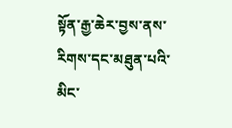སྟོན་རྒྱ་ཆེར་བྱས་ནས་རིགས་དང་མཐུན་པའི་མིང་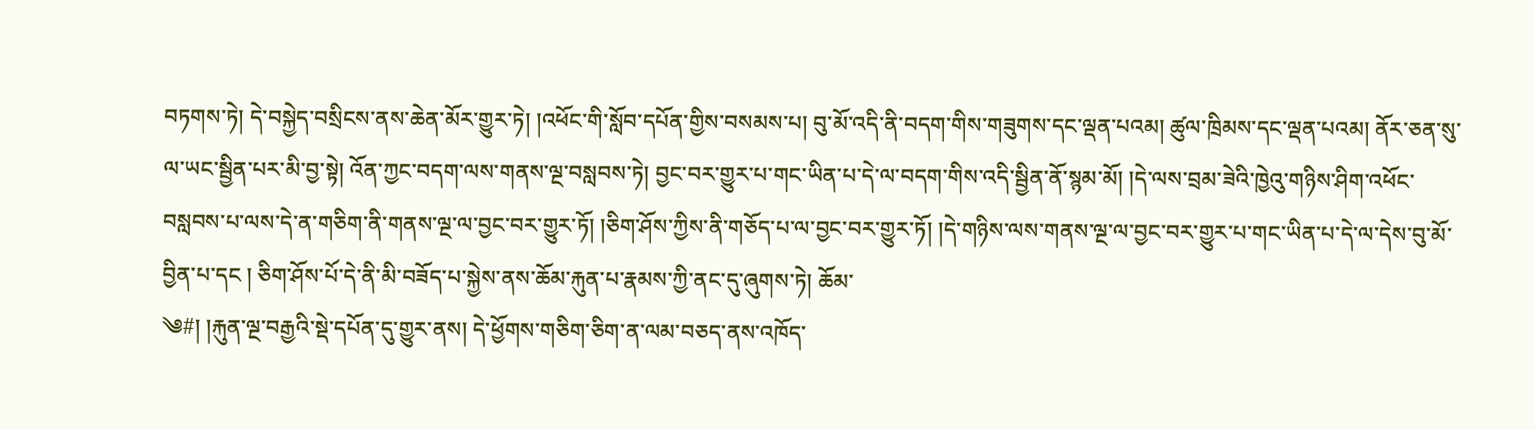བཏགས་ཏེ། དེ་བསྐྱེད་བསྲིངས་ནས་ཆེན་མོར་གྱུར་ཏེ། །འཕོང་གི་སློབ་དཔོན་གྱིས་བསམས་པ། བུ་མོ་འདི་ནི་བདག་གིས་གཟུགས་དང་ལྡན་པའམ། ཚུལ་ཁྲིམས་དང་ལྡན་པའམ། ནོར་ཅན་སུ་ལ་ཡང་སྦྱིན་པར་མི་བྱ་སྟེ། འོན་ཀྱང་བདག་ལས་གནས་ལྔ་བསླབས་ཏེ། བྱང་བར་གྱུར་པ་གང་ཡིན་པ་དེ་ལ་བདག་གིས་འདི་སྦྱིན་ནོ་སྙམ་མོ། །དེ་ལས་བྲམ་ཟེའི་ཁྱེའུ་གཉིས་ཤིག་འཕོང་བསླབས་པ་ལས་དེ་ན་གཅིག་ནི་གནས་ལྔ་ལ་བྱང་བར་གྱུར་ཏོ། །ཅིག་ཤོས་ཀྱིས་ནི་གཅོད་པ་ལ་བྱང་བར་གྱུར་ཏོ། །དེ་གཉིས་ལས་གནས་ལྔ་ལ་བྱང་བར་གྱུར་པ་གང་ཡིན་པ་དེ་ལ་དེས་བུ་མོ་བྱིན་པ་དང ། ཅིག་ཤོས་པོ་དེ་ནི་མི་བཟོད་པ་སྐྱེས་ནས་ཆོམ་རྐུན་པ་རྣམས་ཀྱི་ནང་དུ་ཞུགས་ཏེ། ཆོམ་
༄#། །རྐུན་ལྔ་བརྒྱའི་སྡེ་དཔོན་དུ་གྱུར་ནས། དེ་ཕྱོགས་གཅིག་ཅིག་ན་ལམ་བཅད་ནས་འཁོད་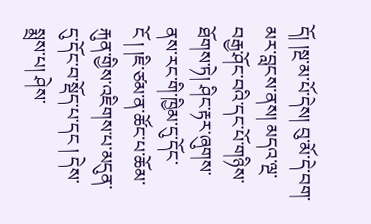དོ། །སྔ་མ་པོ་དེས། བུ་མོ་དེ་བག་མར་བླངས་ནས། མདའ་ལྔ་བརྒྱ་ཤོང་བའི་དང་པོ་གཉིས་ཐོགས་ཏེ། ཤིང་རྟར་ཞུགས་ནས་རང་གི་ཁྱིམ་དུ་དོང་ངོ ། །ཇི་ཙམ་ན་ཚོང་པ་ཆོམ་རྐུན་གྱིས་འཇིགས་པ་མདུན་དུ་དོང་བ་སྡོད་པ་དང ། དེས་སྨྲས་པ། ཤེས་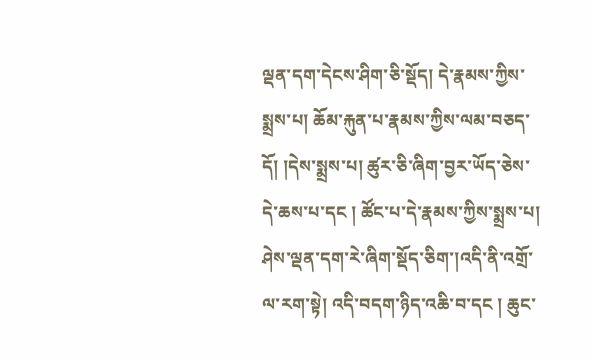ལྡན་དག་དེངས་ཤིག་ཅི་སྡོད། དེ་རྣམས་ཀྱིས་སྨྲས་པ། ཆོམ་རྐུན་པ་རྣམས་ཀྱིས་ལམ་བཅད་དོ། །དེས་སྨྲས་པ། ཚུར་ཅི་ཞིག་བྱར་ཡོད་ཅེས་དེ་ཆས་པ་དང ། ཚོང་པ་དེ་རྣམས་ཀྱིས་སྨྲས་པ། ཤེས་ལྡན་དག་རེ་ཞིག་སྡོད་ཅིག་།འདི་ནི་འགྲོ་ལ་རག་སྟེ། འདི་བདག་ཉིད་འཆི་བ་དང ། ཆུང་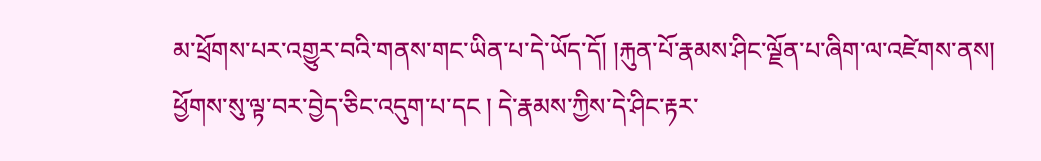མ་ཕྲོགས་པར་འགྱུར་བའི་གནས་གང་ཡིན་པ་དེ་ཡོད་དོ། །རྐུན་པོ་རྣམས་ཤིང་ལྗོན་པ་ཞིག་ལ་འཛེགས་ནས། ཕྱོགས་སུ་ལྟ་བར་བྱེད་ཅིང་འདུག་པ་དང ། དེ་རྣམས་ཀྱིས་དེ་ཤིང་རྟར་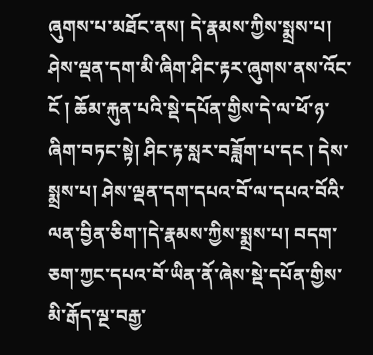ཞུགས་པ་མཐོང་ནས། དེ་རྣམས་ཀྱིས་སྨྲས་པ། ཤེས་ལྡན་དག་མི་ཞིག་ཤིང་རྟར་ཞུགས་ནས་འོང་ངོ ། ཆོམ་རྐུན་པའི་སྡེ་དཔོན་གྱིས་དེ་ལ་ཕོ་ཉ་ཞིག་བཏང་སྟེ། ཤིང་རྟ་སླར་བཟློག་པ་དང ། དེས་སྨྲས་པ། ཤེས་ལྡན་དག་དཔའ་བོ་ལ་དཔའ་བོའི་ལན་བྱིན་ཅིག་།དེ་རྣམས་ཀྱིས་སྨྲས་པ། བདག་ཅག་ཀྱང་དཔའ་བོ་ཡིན་ནོ་ཞེས་སྡེ་དཔོན་གྱིས་མི་རྒོད་ལྔ་བརྒྱ་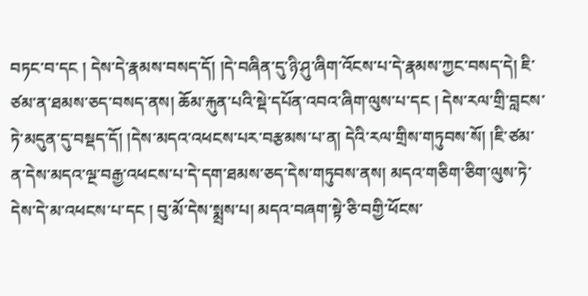བཏང་བ་དང ། དེས་དེ་རྣམས་བསད་དོ། །དེ་བཞིན་དུ་ཉི་ཤུ་ཞིག་འོངས་པ་དེ་རྣམས་ཀྱང་བསད་དེ། ཇི་
ཙམ་ན་ཐམས་ཅད་བསད་ནས། ཆོམ་རྐུན་པའི་སྡེ་དཔོན་འབའ་ཞིག་ལུས་པ་དང ། དེས་རལ་གྲི་བླངས་ཏེ་མདུན་དུ་བསྡད་དོ། །དེས་མདའ་འཕངས་པར་བརྩམས་པ་ན། དེའི་རལ་གྲིས་གཏུབས་སོ། །ཇི་ཙམ་ན་དེས་མདའ་ལྔ་བརྒྱ་འཕངས་པ་དེ་དག་ཐམས་ཅད་དེས་གཏུབས་ནས། མདའ་གཅིག་ཅིག་ལུས་ཏེ་དེས་དེ་མ་འཕངས་པ་དང ། བུ་མོ་དེས་སྨྲས་པ། མདའ་བཞག་སྟེ་ཅི་བགྱི་ཕོངས་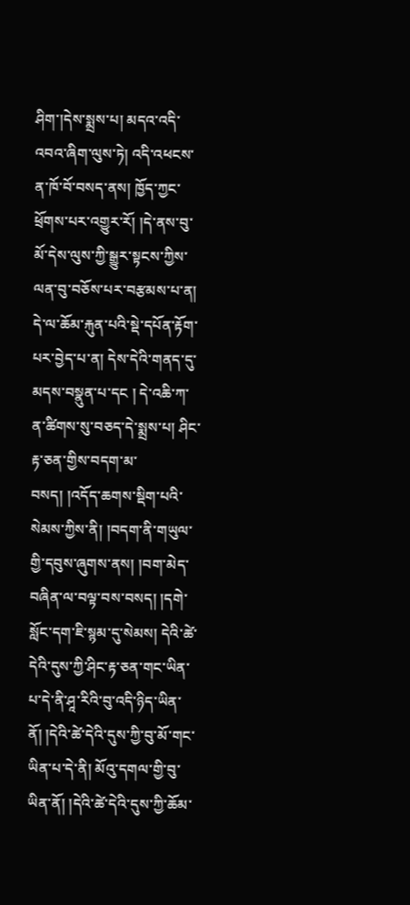ཤིག་།དེས་སྨྲས་པ། མདའ་འདི་འབའ་ཞིག་ལུས་ཏེ། འདི་འཕངས་ན་ཁོ་བོ་བསད་ནས། ཁྱོད་ཀྱང་ཕྲོགས་པར་འགྱུར་རོ། །དེ་ནས་བུ་མོ་དེས་ལུས་ཀྱི་སྒྱུར་སྟངས་ཀྱིས་ལན་བུ་བཅོས་པར་བརྩམས་པ་ན། དེ་ལ་ཆོམ་རྐུན་པའི་སྡེ་དཔོན་རྟོག་པར་བྱེད་པ་ན། དེས་དེའི་གནད་དུ་མདས་བསྣུན་པ་དང ། དེ་འཆི་ཀ་ན་ཚིགས་སུ་བཅད་དེ་སྨྲས་པ། ཤིང་རྟ་ཅན་གྱིས་བདག་མ་བསད། །འདོད་ཆགས་སྡིག་པའི་སེམས་ཀྱིས་ནི། །བདག་ནི་གཡུལ་གྱི་དབུས་ཞུགས་ནས། །བག་མེད་བཞིན་ལ་བལྟ་བས་བསད། །དགེ་སློང་དག་ཇི་སྙམ་དུ་སེམས། དེའི་ཚེ་དེའི་དུས་ཀྱི་ཤིང་རྟ་ཅན་གང་ཡིན་པ་དེ་ནི་ཤཱ་རིའི་བུ་འདི་ཉིད་ཡིན་ནོ། །དེའི་ཚེ་དེའི་དུས་ཀྱི་བུ་མོ་གང་ཡིན་པ་དེ་ནི། མོའུ་དགལ་གྱི་བུ་ཡིན་ནོ། །དེའི་ཚེ་དེའི་དུས་ཀྱི་ཆོམ་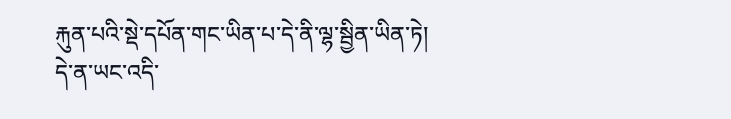རྐུན་པའི་སྡེ་དཔོན་གང་ཡིན་པ་དེ་ནི་ལྷ་སྦྱིན་ཡིན་ཏེ། དེ་ན་ཡང་འདི་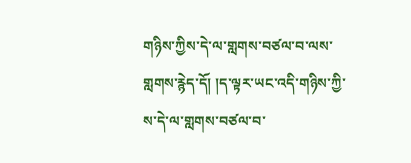གཉིས་ཀྱིས་དེ་ལ་གླགས་བཙལ་བ་ལས་གླགས་རྙེད་དོ། །ད་ལྟར་ཡང་འདི་གཉིས་ཀྱི་ས་དེ་ལ་གླགས་བཙལ་བ་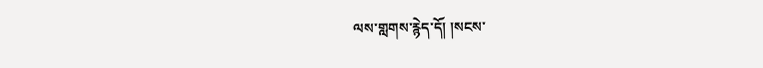ལས་གླགས་རྙེད་དོ། །སངས་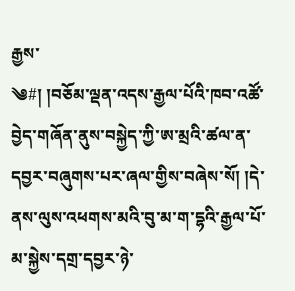རྒྱས་
༄#། །བཅོམ་ལྡན་འདས་རྒྱལ་པོའི་ཁབ་འཚོ་བྱེད་གཞོན་ནུས་བསྐྱེད་ཀྱི་ཨ་མྲའི་ཚལ་ན་དབྱར་བཞུགས་པར་ཞལ་གྱིས་བཞེས་སོ། །དེ་ནས་ལུས་འཕགས་མའི་བུ་མ་ག་དྷའི་རྒྱལ་པོ་མ་སྐྱེས་དགྲ་དབྱར་ཉེ་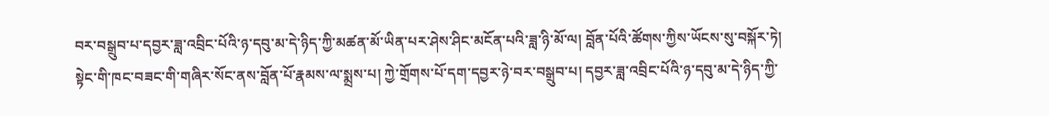བར་བསྒྲུབ་པ་དབྱར་ཟླ་འབྲིང་པོའི་ཉ་དབུ་མ་དེ་ཉིད་ཀྱི་མཚན་མོ་ཡིན་པར་ཤེས་ཤིང་མངོན་པའི་ཟླ་ཉི་མོ་ལ། བློན་པོའི་ཚོགས་ཀྱིས་ཡོངས་སུ་བསྐོར་ཏེ། སྟེང་གི་ཁང་བཟང་གི་གཞིར་སོང་ནས་བློན་པོ་རྣམས་ལ་སྨྲས་པ། ཀྱེ་གྲོགས་པོ་དག་དབྱར་ཉེ་བར་བསྒྲུབ་པ། དབྱར་ཟླ་འབྲིང་པོའི་ཉ་དབུ་མ་དེ་ཉིད་ཀྱི་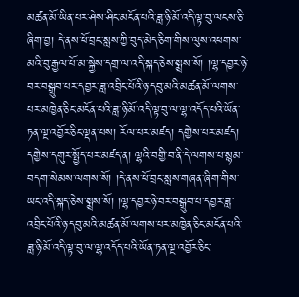མཚན་མོ་ཡིན་པར་ཤེས་ཤིང་མངོན་པའི་ཟླ་ཉི་མོ་འདི་ལྟ་བུ་ལངས་ཅི་ཞིག་བྱ། དེ་ནས་ཕོ་བྲང་སླས་ཀྱི་བུད་མེད་ཅིག་གིས་ལུས་འཕགས་མའི་བུ་རྒྱལ་པོ་མ་སྐྱེས་དགྲ་ལ་འདི་སྐད་ཅེས་སྨྲས་སོ། །ལྷ་དབྱར་ཉེ་བར་བསྒྲུབ་པར་དབྱར་ཟླ་འབྲིང་པོའི་ཉ་དབུ་མའི་མཚན་མོ་ལགས་པར་མཁྱེན་ཅིང་མངོན་པའི་ཟླ་ཉི་མོ་འདི་ལྟ་བུ་ལ་ལྷ་འདོད་པའི་ཡོན་ཏན་ལྔ་འབྱོར་ཅིང་ལྡན་པས། རོལ་པར་མཛད། དགྱེས་པར་མཛད། དགྱེས་དགུར་སྤྱོད་པར་མཛད་ན། ལྷའི་བགྱི་བ་ནི་དེ་ལགས་པ་སྙམ་བདག་སེམས་ལགས་སོ། །དེ་ནས་ཕོ་བྲང་སླས་གཞན་ཞིག་གིས་ཡང་འདི་སྐད་ཅེས་སྨྲས་སོ། །ལྷ་དབྱར་ཉེ་བར་བསྒྲུབ་པ་དབྱར་ཟླ་འབྲིང་པོའི་ཉ་དབུ་མའི་མཚན་མོ་ལགས་པར་མཁྱེན་ཅིང་མངོན་པའི་ཟླ་ཉི་མོ་འདི་ལྟ་བུ་ལ་ལྷ་འདོད་པའི་ཡོན་ཏན་ལྔ་འབྱོར་ཅིང་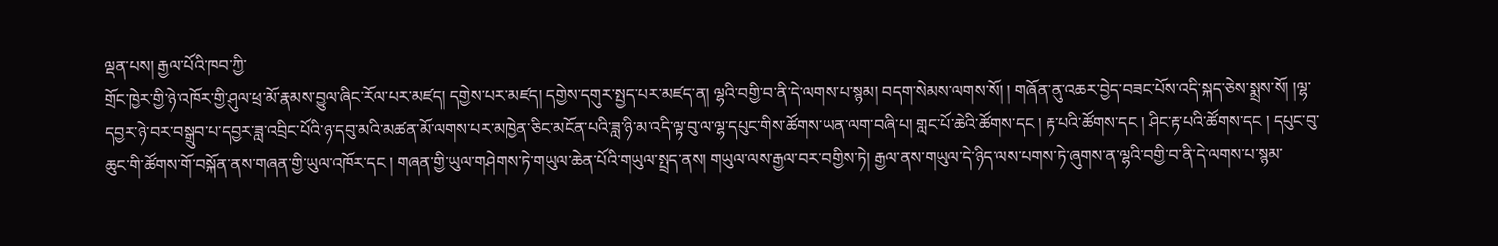ལྡན་པས། རྒྱལ་པོའི་ཁབ་ཀྱི་
གྲོང་ཁྱེར་གྱི་ཉེ་འཁོར་གྱི་ཤུལ་ཕྲ་མོ་རྣམས་བྱུལ་ཞིང་རོལ་པར་མཛད། དགྱེས་པར་མཛད། དགྱེས་དགུར་སྤྱད་པར་མཛད་ན། ལྷའི་བགྱི་བ་ནི་དེ་ལགས་པ་སྙམ། བདག་སེམས་ལགས་སོ། ། གཞོན་ནུ་འཆར་བྱེད་བཟང་པོས་འདི་སྐད་ཅེས་སྨྲས་སོ། །ལྷ་དབྱར་ཉེ་བར་བསྒྲུབ་པ་དབྱར་ཟླ་འབྲིང་པོའི་ཉ་དབུ་མའི་མཚན་མོ་ལགས་པར་མཁྱེན་ཅིང་མངོན་པའི་ཟླ་ཉི་མ་འདི་ལྟ་བུ་ལ་ལྷ་དཔུང་གིས་ཚོགས་ཡན་ལག་བཞི་པ། གླང་པོ་ཆེའི་ཚོགས་དང ། རྟ་པའི་ཚོགས་དང ། ཤིང་རྟ་པའི་ཚོགས་དང ། དཔུང་བུ་ཆུང་གི་ཚོགས་གོ་བསྐོན་ནས་གཞན་གྱི་ཡུལ་འཁོར་དང ། གཞན་གྱི་ཡུལ་གཤེགས་ཏེ་གཡུལ་ཆེན་པོའི་གཡུལ་སྤྲད་ནས། གཡུལ་ལས་རྒྱལ་བར་བགྱིས་ཏེ། རྒྱལ་ནས་གཡུལ་དེ་ཉིད་ལས་པགས་ཏེ་ཞུགས་ན་ལྷའི་བགྱི་བ་ནི་དེ་ལགས་པ་སྙམ་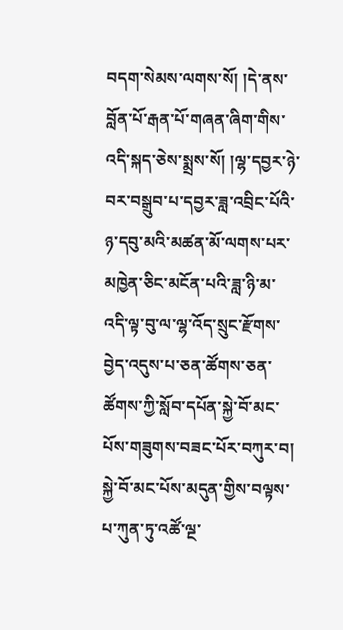བདག་སེམས་ལགས་སོ། །དེ་ནས་བློན་པོ་རྒན་པོ་གཞན་ཞིག་གིས་འདི་སྐད་ཅེས་སྨྲས་སོ། །ལྷ་དབྱར་ཉེ་བར་བསྒྲུབ་པ་དབྱར་ཟླ་འབྲིང་པོའི་ཉ་དབུ་མའི་མཚན་མོ་ལགས་པར་མཁྱེན་ཅིང་མངོན་པའི་ཟླ་ཉི་མ་འདི་ལྟ་བུ་ལ་ལྷ་འོད་སྲུང་རྫོགས་བྱེད་འདུས་པ་ཅན་ཚོགས་ཅན་ཚོགས་ཀྱི་སློབ་དཔོན་སྐྱེ་བོ་མང་པོས་གཟུགས་བཟང་པོར་བཀུར་བ། སྐྱེ་བོ་མང་པོས་མདུན་གྱིས་བལྟས་པ་ཀུན་ཏུ་འཚོ་ལྔ་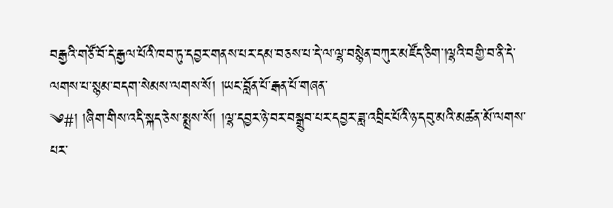བརྒྱའི་གཙོ་བོ་དེ་རྒྱལ་པོའི་ཁབ་ཏུ་དབྱར་གནས་པར་དམ་བཅས་པ་དེ་ལ་ལྷ་བསྙེན་བཀུར་མཛོད་ཅིག་།ལྷའི་བགྱི་བ་ནི་དེ་ལགས་པ་སྙམ་བདག་སེམས་ལགས་སོ། །ཡང་བློན་པོ་རྒན་པོ་གཞན་
༄#། །ཞིག་གིས་འདི་སྐད་ཅེས་སྨྲས་སོ། །ལྷ་དབྱར་ཉེ་བར་བསྒྲུབ་པར་དབྱར་ཟླ་འབྲིང་པོའི་ཉ་དབུ་མའི་མཚན་མོ་ལགས་པར་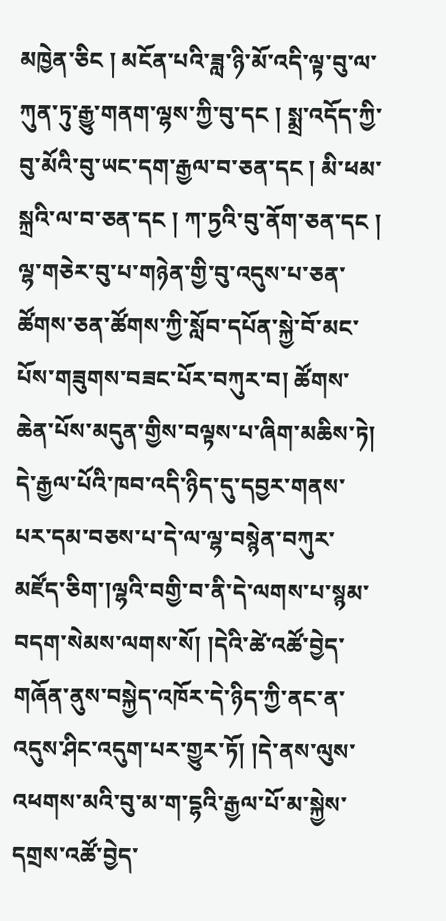མཁྱེན་ཅིང ། མངོན་པའི་ཟླ་ཉི་མོ་འདི་ལྟ་བུ་ལ་ཀུན་ཏུ་རྒྱུ་གནག་ལྷས་ཀྱི་བུ་དང ། སྨྲ་འདོད་ཀྱི་བུ་མོའི་བུ་ཡང་དག་རྒྱལ་བ་ཅན་དང ། མི་ཕམ་སྐྲའི་ལ་བ་ཅན་དང ། ཀ་ཏྱའི་བུ་ནོག་ཅན་དང ། ལྷ་གཅེར་བུ་པ་གཉེན་གྱི་བུ་འདུས་པ་ཅན་ཚོགས་ཅན་ཚོགས་ཀྱི་སློབ་དཔོན་སྐྱེ་བོ་མང་པོས་གཟུགས་བཟང་པོར་བཀུར་བ། ཚོགས་ཆེན་པོས་མདུན་གྱིས་བལྟས་པ་ཞིག་མཆིས་ཏེ། དེ་རྒྱལ་པོའི་ཁབ་འདི་ཉིད་དུ་དབྱར་གནས་པར་དམ་བཅས་པ་དེ་ལ་ལྷ་བསྙེན་བཀུར་མཛོད་ཅིག་།ལྷའི་བགྱི་བ་ནི་དེ་ལགས་པ་སྙམ་བདག་སེམས་ལགས་སོ། །དེའི་ཚེ་འཚོ་བྱེད་གཞོན་ནུས་བསྐྱེད་འཁོར་དེ་ཉིད་ཀྱི་ནང་ན་འདུས་ཤིང་འདུག་པར་གྱུར་ཏོ། །དེ་ནས་ལུས་འཕགས་མའི་བུ་མ་ག་དྷའི་རྒྱལ་པོ་མ་སྐྱེས་དགྲས་འཚོ་བྱེད་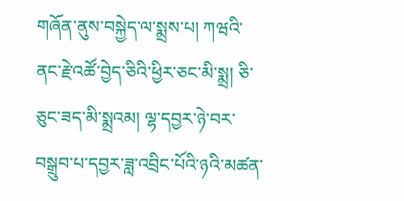གཞོན་ནུས་བསྐྱེད་ལ་སྨྲས་པ། ཀཝའི་ནང་རྗེ་འཚོ་བྱེད་ཅིའི་ཕྱིར་ཅང་མི་སྨྲ། ཅི་ཅུང་ཟད་མི་སྨྲའམ། ལྷ་དབྱར་ཉེ་བར་བསྒྲུབ་པ་དབྱར་ཟླ་འབྲིང་པོའི་ཉའི་མཚན་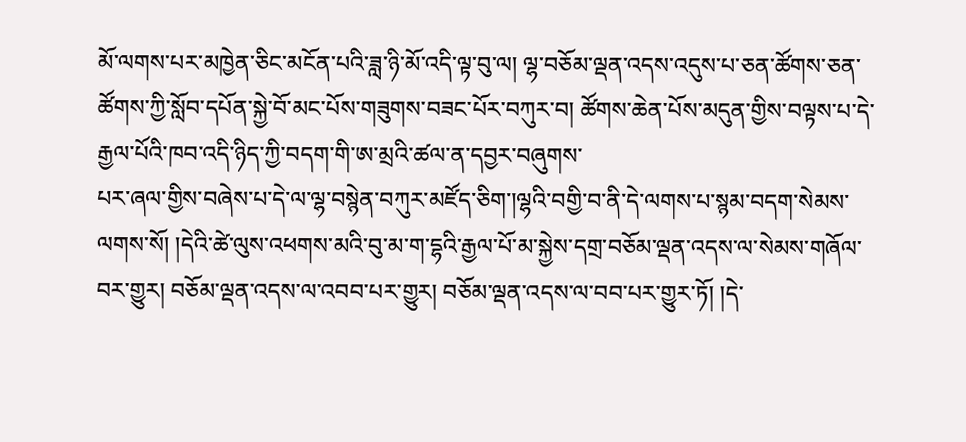མོ་ལགས་པར་མཁྱེན་ཅིང་མངོན་པའི་ཟླ་ཉི་མོ་འདི་ལྟ་བུ་ལ། ལྷ་བཅོམ་ལྡན་འདས་འདུས་པ་ཅན་ཚོགས་ཅན་ཚོགས་ཀྱི་སློབ་དཔོན་སྐྱེ་བོ་མང་པོས་གཟུགས་བཟང་པོར་བཀུར་བ། ཚོགས་ཆེན་པོས་མདུན་གྱིས་བལྟས་པ་དེ་རྒྱལ་པོའི་ཁབ་འདི་ཉིད་ཀྱི་བདག་གི་ཨ་མྲའི་ཚལ་ན་དབྱར་བཞུགས་
པར་ཞལ་གྱིས་བཞེས་པ་དེ་ལ་ལྷ་བསྙེན་བཀུར་མཛོད་ཅིག་།ལྷའི་བགྱི་བ་ནི་དེ་ལགས་པ་སྙམ་བདག་སེམས་ལགས་སོ། །དེའི་ཚེ་ལུས་འཕགས་མའི་བུ་མ་ག་དྷའི་རྒྱལ་པོ་མ་སྐྱེས་དགྲ་བཅོམ་ལྡན་འདས་ལ་སེམས་གཞོལ་བར་གྱུར། བཅོམ་ལྡན་འདས་ལ་འབབ་པར་གྱུར། བཅོམ་ལྡན་འདས་ལ་བབ་པར་གྱུར་ཏོ། །དེ་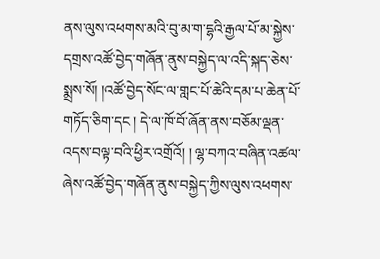ནས་ལུས་འཕགས་མའི་བུ་མ་ག་དྷའི་རྒྱལ་པོ་མ་སྐྱེས་དགྲས་འཚོ་བྱེད་གཞོན་ནུས་བསྐྱེད་ལ་འདི་སྐད་ཅེས་སྨྲས་སོ། །འཚོ་བྱེད་སོང་ལ་གླང་པོ་ཆེའི་དམ་པ་ཆེན་པོ་གཏོད་ཅིག་དང ། དེ་ལ་ཁོ་བོ་ཞོན་ནས་བཅོམ་ལྡན་འདས་བལྟ་བའི་ཕྱིར་འགྲོའོ། ། ལྷ་བཀའ་བཞིན་འཚལ་ཞེས་འཚོ་བྱེད་གཞོན་ནུས་བསྐྱེད་ཀྱིས་ལུས་འཕགས་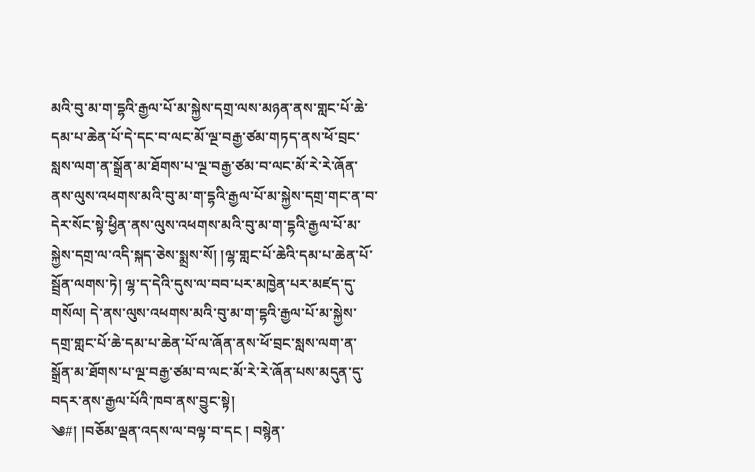མའི་བུ་མ་ག་དྷའི་རྒྱལ་པོ་མ་སྐྱེས་དགྲ་ལས་མཉན་ནས་གླང་པོ་ཆེ་དམ་པ་ཆེན་པོ་དེ་དང་བ་ལང་མོ་ལྔ་བརྒྱ་ཙམ་གཏད་ནས་ཕོ་བྲང་སླས་ལག་ན་སྒྲོན་མ་ཐོགས་པ་ལྔ་བརྒྱ་ཙམ་བ་ལང་མོ་རེ་རེ་ཞོན་ནས་ལུས་འཕགས་མའི་བུ་མ་ག་དྷའི་རྒྱལ་པོ་མ་སྐྱེས་དགྲ་གང་ན་བ་དེར་སོང་སྟེ་ཕྱིན་ནས་ལུས་འཕགས་མའི་བུ་མ་ག་དྷའི་རྒྱལ་པོ་མ་སྐྱེས་དགྲ་ལ་འདི་སྐད་ཅེས་སྨྲས་སོ། །ལྷ་གླང་པོ་ཆེའི་དམ་པ་ཆེན་པོ་སྦྲོན་ལགས་ཏེ། ལྷ་ད་དེའི་དུས་ལ་བབ་པར་མཁྱེན་པར་མཛད་དུ་གསོལ། དེ་ནས་ལུས་འཕགས་མའི་བུ་མ་ག་དྷའི་རྒྱལ་པོ་མ་སྐྱེས་དགྲ་གླང་པོ་ཆེ་དམ་པ་ཆེན་པོ་ལ་ཞོན་ནས་ཕོ་བྲང་སླས་ལག་ན་སྒྲོན་མ་ཐོགས་པ་ལྔ་བརྒྱ་ཙམ་བ་ལང་མོ་རེ་རེ་ཞོན་པས་མདུན་དུ་བདར་ནས་རྒྱལ་པོའི་ཁབ་ནས་བྱུང་སྟེ།
༄#། །བཅོམ་ལྡན་འདས་ལ་བལྟ་བ་དང ། བསྙེན་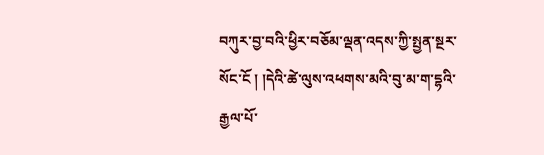བཀུར་བྱ་བའི་ཕྱིར་བཅོམ་ལྡན་འདས་ཀྱི་སྤྱན་སྔར་སོང་ངོ ། །དེའི་ཚེ་ལུས་འཕགས་མའི་བུ་མ་ག་དྷའི་རྒྱལ་པོ་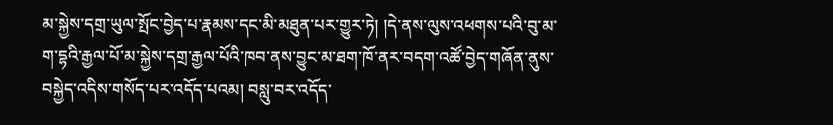མ་སྐྱེས་དགྲ་ཡུལ་སྤོང་བྱེད་པ་རྣམས་དང་མི་མཐུན་པར་གྱུར་ཏེ། །དེ་ནས་ལུས་འཕགས་པའི་བུ་མ་ག་དྷའི་རྒྱལ་པོ་མ་སྐྱེས་དགྲ་རྒྱལ་པོའི་ཁབ་ནས་བྱུང་མ་ཐག་ཁོ་ནར་བདག་འཚོ་བྱེད་གཞོན་ནུས་བསྐྱེད་འདིས་གསོད་པར་འདོད་པའམ། བསླུ་བར་འདོད་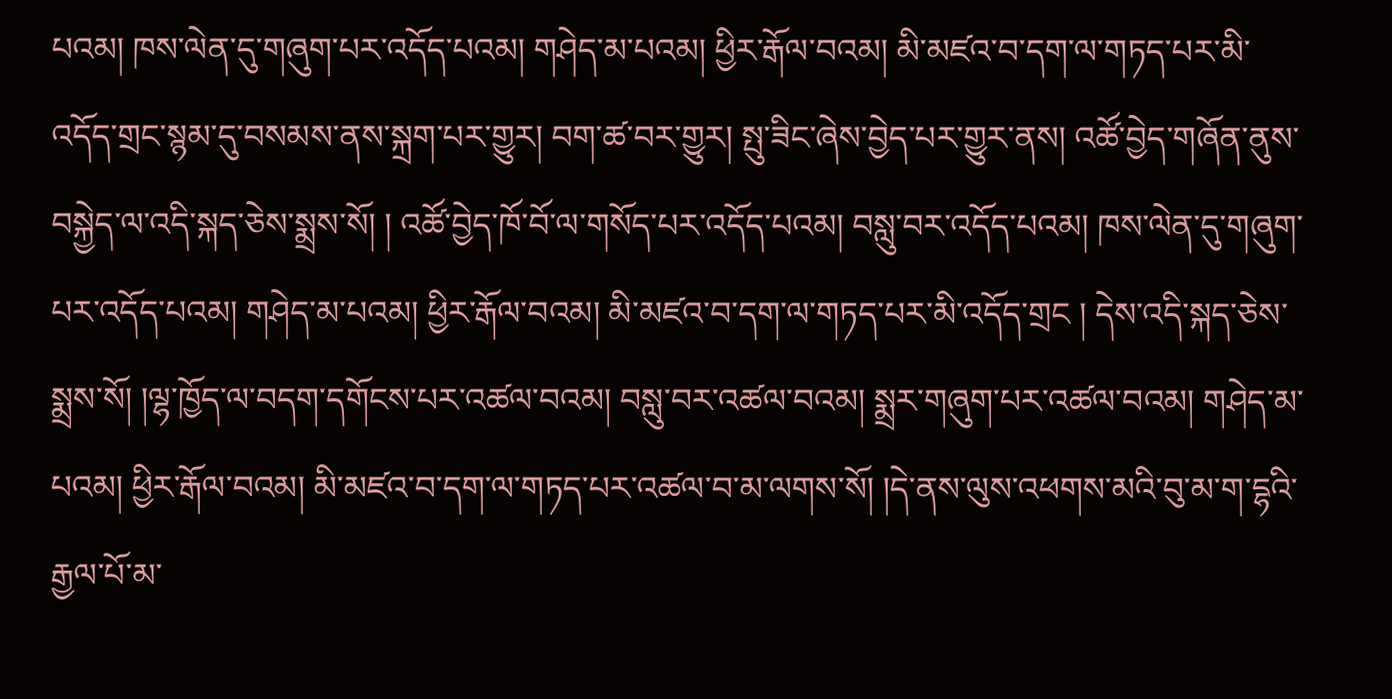པའམ། ཁས་ལེན་དུ་གཞུག་པར་འདོད་པའམ། གཤེད་མ་པའམ། ཕྱིར་རྒོལ་བའམ། མི་མཛའ་བ་དག་ལ་གཏད་པར་མི་འདོད་གྲང་སྙམ་དུ་བསམས་ནས་སྐྲག་པར་གྱུར། བག་ཚ་བར་གྱུར། སྤུ་ཟིང་ཞེས་བྱེད་པར་གྱུར་ནས། འཚོ་བྱེད་གཞོན་ནུས་བསྐྱེད་ལ་འདི་སྐད་ཅེས་སྨྲས་སོ། ། འཚོ་བྱེད་ཁོ་བོ་ལ་གསོད་པར་འདོད་པའམ། བསླུ་བར་འདོད་པའམ། ཁས་ལེན་དུ་གཞུག་པར་འདོད་པའམ། གཤེད་མ་པའམ། ཕྱིར་རྒོལ་བའམ། མི་མཛའ་བ་དག་ལ་གཏད་པར་མི་འདོད་གྲང ། དེས་འདི་སྐད་ཅེས་སྨྲས་སོ། །ལྷ་ཁྱོད་ལ་བདག་དགོངས་པར་འཚལ་བའམ། བསླུ་བར་འཚལ་བའམ། སྨྲར་གཞུག་པར་འཚལ་བའམ། གཤེད་མ་པའམ། ཕྱིར་རྒོལ་བའམ། མི་མཛའ་བ་དག་ལ་གཏད་པར་འཚལ་བ་མ་ལགས་སོ། །དེ་ནས་ལུས་འཕགས་མའི་བུ་མ་ག་དྷའི་རྒྱལ་པོ་མ་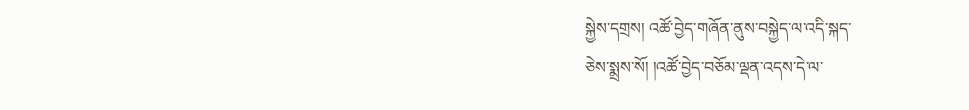སྐྱེས་དགྲས། འཚོ་བྱེད་གཞོན་ནུས་བསྐྱེད་ལ་འདི་སྐད་
ཅེས་སྨྲས་སོ། །འཚོ་བྱེད་བཅོམ་ལྡན་འདས་དེ་ལ་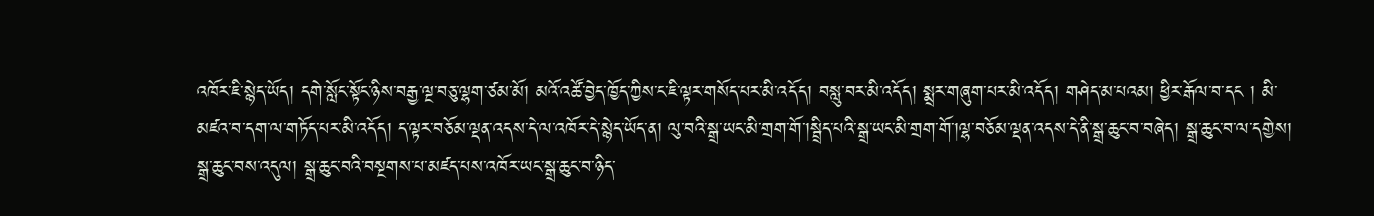འཁོར་ཇི་སྙེད་ཡོད། དགེ་སློང་སྟོང་ཉིས་བརྒྱ་ལྔ་བཅུ་ལྷག་ཙམ་མོ། མའོ་འཚོ་བྱེད་ཁྱོད་ཀྱིས་ང་ཇི་ལྟར་གསོད་པར་མི་འདོད། བསླུ་བར་མི་འདོད། སྨྲར་གཞུག་པར་མི་འདོད། གཤེད་མ་པའམ། ཕྱིར་རྒོལ་བ་དང ། མི་མཛའ་བ་དག་ལ་གཏོད་པར་མི་འདོད། ད་ལྟར་བཅོམ་ལྡན་འདས་དེ་ལ་འཁོར་དེ་སྙེད་ཡོད་ན། ལུ་བའི་སྒྲ་ཡང་མི་གྲག་གོ་།སྦྲིད་པའི་སྒྲ་ཡང་མི་གྲག་གོ་།ལྷ་བཅོམ་ལྡན་འདས་དེ་ནི་སྒྲ་ཆུང་བ་བཞེད། སྒྲ་ཆུང་བ་ལ་དགྱེས། སྒྲ་ཆུང་བས་འདུལ། སྒྲ་ཆུང་བའི་བསྔགས་པ་མཛད་པས་འཁོར་ཡང་སྒྲ་ཆུང་བ་ཉིད་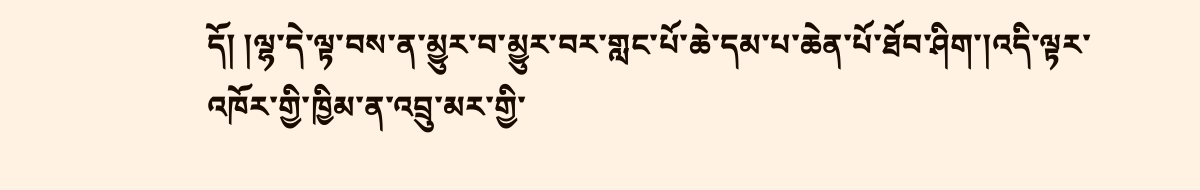དོ། །ལྷ་དེ་ལྟ་བས་ན་མྱུར་བ་མྱུར་བར་གླང་པོ་ཆེ་དམ་པ་ཆེན་པོ་ཐོབ་ཤིག་།འདི་ལྟར་འཁོར་གྱི་ཁྱིམ་ན་འབྲུ་མར་གྱི་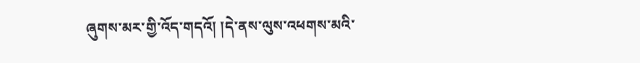ཞུགས་མར་གྱི་འོད་གདའོ། །དེ་ནས་ལུས་འཕགས་མའི་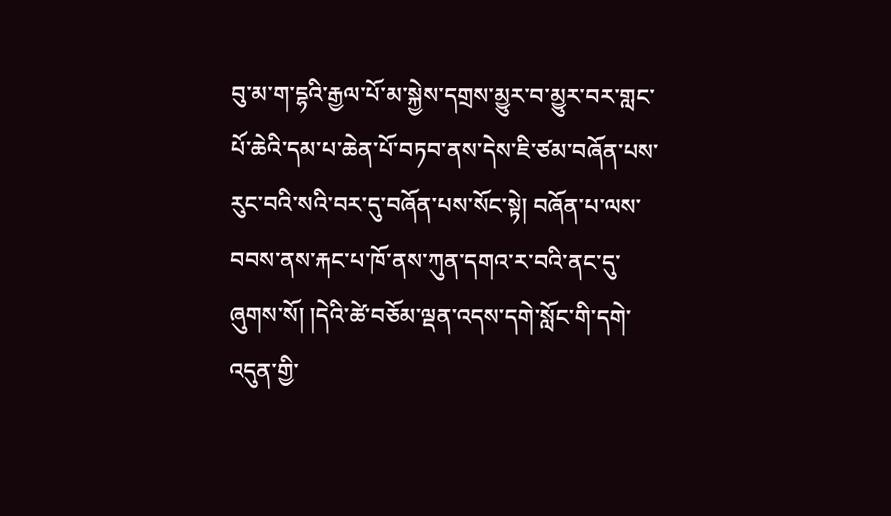བུ་མ་ག་དྷའི་རྒྱལ་པོ་མ་སྐྱེས་དགྲས་མྱུར་བ་མྱུར་བར་གླང་པོ་ཆེའི་དམ་པ་ཆེན་པོ་བཏབ་ནས་དེས་ཇི་ཙམ་བཞོན་པས་རུང་བའི་སའི་བར་དུ་བཞོན་པས་སོང་སྟེ། བཞོན་པ་ལས་བབས་ནས་རྐང་པ་ཁོ་ནས་ཀུན་དགའ་ར་བའི་ནང་དུ་ཞུགས་སོ། །དེའི་ཚེ་བཅོམ་ལྡན་འདས་དགེ་སློང་གི་དགེ་འདུན་གྱི་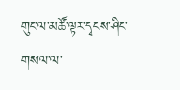གུང་ལ་མཚོ་ལྟར་དྭངས་ཤིང་གསལ་ལ་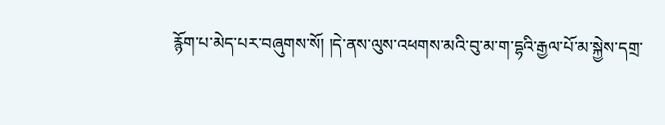རྙོག་པ་མེད་པར་བཞུགས་སོ། །དེ་ནས་ལུས་འཕགས་མའི་བུ་མ་ག་དྷའི་རྒྱལ་པོ་མ་སྐྱེས་དགྲ་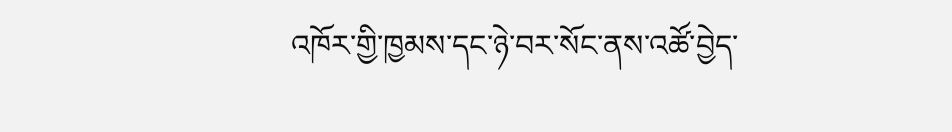འཁོར་གྱི་ཁྱམས་དང་ཉེ་བར་སོང་ནས་འཚོ་བྱེད་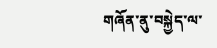གཞོན་ནུ་བསྐྱེད་ལ་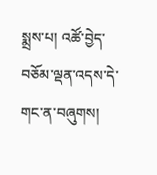སྨྲས་པ། འཚོ་བྱེད་བཅོམ་ལྡན་འདས་དེ་གང་ན་བཞུགས།